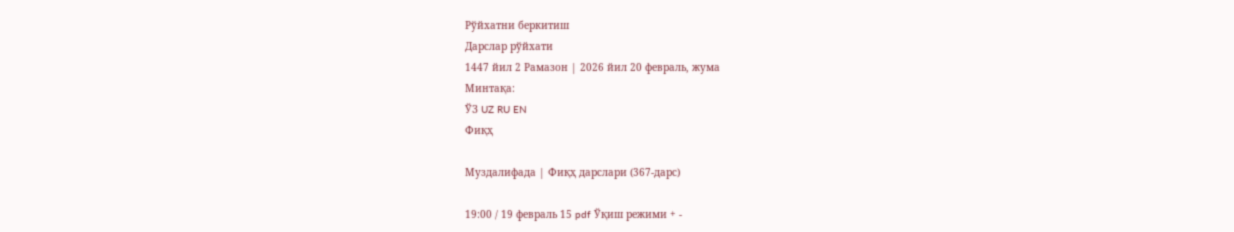Рўйхатни беркитиш
Дарслар рўйхати
1447 йил 2 Рамазон | 2026 йил 20 февраль, жума
Минтақа:
ЎЗ UZ RU EN
Фиқҳ

Муздалифада | Фиқҳ дарслари (367-дарс)

19:00 / 19 февраль 15 pdf Ўқиш режими + -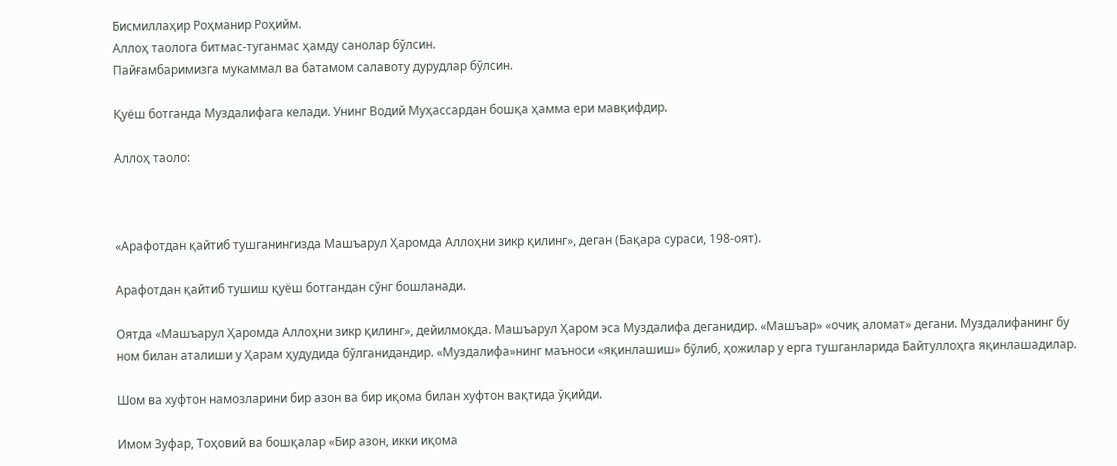Бисмиллаҳир Роҳманир Роҳийм.
Аллоҳ таолога битмас-туганмас ҳамду санолар бўлсин.
Пайғамбаримизга мукаммал ва батамом салавоту дурудлар бўлсин.

Қуёш ботганда Муздалифага келади. Унинг Водий Муҳассардан бошқа ҳамма ери мавқифдир.

Аллоҳ таоло:



«Арафотдан қайтиб тушганингизда Машъарул Ҳаромда Аллоҳни зикр қилинг», деган (Бақара сураси, 198-оят).

Арафотдан қайтиб тушиш қуёш ботгандан сўнг бошланади.

Оятда «Машъарул Ҳаромда Аллоҳни зикр қилинг», дейилмоқда. Машъарул Ҳаром эса Муздалифа деганидир. «Машъар» «очиқ аломат» дегани. Муздалифанинг бу ном билан аталиши у Ҳарам ҳудудида бўлганидандир. «Муздалифа»нинг маъноси «яқинлашиш» бўлиб, ҳожилар у ерга тушганларида Байтуллоҳга яқинлашадилар.

Шом ва хуфтон намозларини бир азон ва бир иқома билан хуфтон вақтида ўқийди.

Имом Зуфар, Тоҳовий ва бошқалар «Бир азон, икки иқома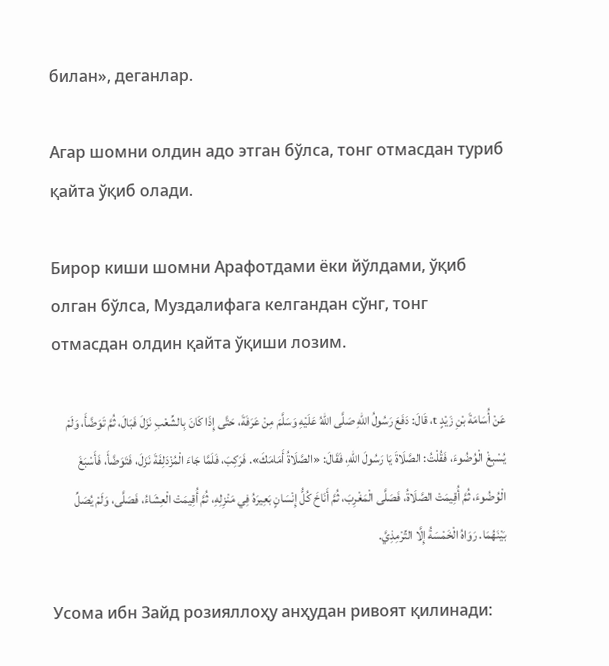билан», деганлар.

Агар шомни олдин адо этган бўлса, тонг отмасдан туриб қайта ўқиб олади.

Бирор киши шомни Арафотдами ёки йўлдами, ўқиб олган бўлса, Муздалифага келгандан сўнг, тонг отмасдан олдин қайта ўқиши лозим.

عَنْ أُسَامَةَ بْنِ زَيْدٍ t، قَالَ: دَفَعَ رَسُولُ اللهِ صَلَّى اللهُ عَلَيْهِ وَسَلَّمَ مِنْ عَرَفَةَ، حَتَّى إِذَا كَانَ بِالشِّعْبِ نَزَلَ فَبَالَ، ثُمَّ تَوَضَّأَ، وَلَمْ يُسْبِغْ الْوُضُوءَ، فَقُلْتُ: الصَّلَاةَ يَا رَسُولَ اللهِ، فَقَالَ: «الصَّلَاةُ أَمَامَكَ». فَرَكِبَ، فَلَمَّا جَاءَ الْمُزْدَلِفَةَ نَزَلَ، فَتَوَضَّأَ، فَأَسْبَغَ الْوُضُوءَ، ثُمَّ أُقِيمَتْ الصَّلَاةُ، فَصَلَّى الْمَغْرِبَ، ثُمَّ أَنَاخَ كُلُّ إِنْسَانٍ بَعِيرَهُ فِي مَنْزِلِهِ، ثُمَّ أُقِيمَتْ الْعِشَاءُ، فَصَلَّى، وَلَمْ يُصَلِّ بَيْنَهُمَا. رَوَاهُ الْخَمْسَةُ إِلَّا التِّرْمِذِيَّ.

Усома ибн Зайд розияллоҳу анҳудан ривоят қилинади: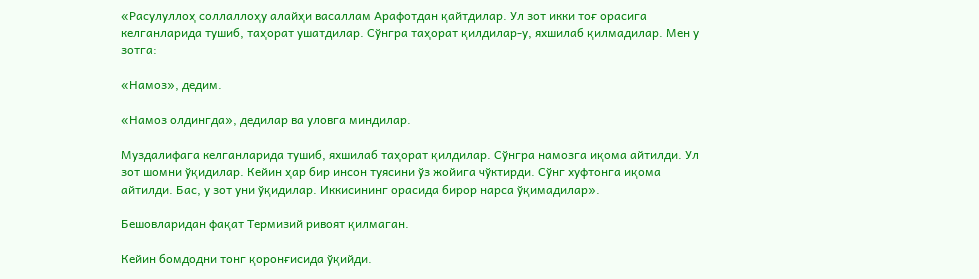«Расулуллоҳ соллаллоҳу алайҳи васаллам Арафотдан қайтдилар. Ул зот икки тоғ орасига келганларида тушиб, таҳорат ушатдилар. Сўнгра таҳорат қилдилар-у, яхшилаб қилмадилар. Мен у зотга:

«Намоз», дедим.

«Намоз олдингда», дедилар ва уловга миндилар.

Муздалифага келганларида тушиб, яхшилаб таҳорат қилдилар. Сўнгра намозга иқома айтилди. Ул зот шомни ўқидилар. Кейин ҳар бир инсон туясини ўз жойига чўктирди. Сўнг хуфтонга иқома айтилди. Бас, у зот уни ўқидилар. Иккисининг орасида бирор нарса ўқимадилар».

Бешовларидан фақат Термизий ривоят қилмаган.

Кейин бомдодни тонг қоронғисида ўқийди.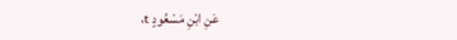عَنِ ابْنِ مَسْعُودٍ t،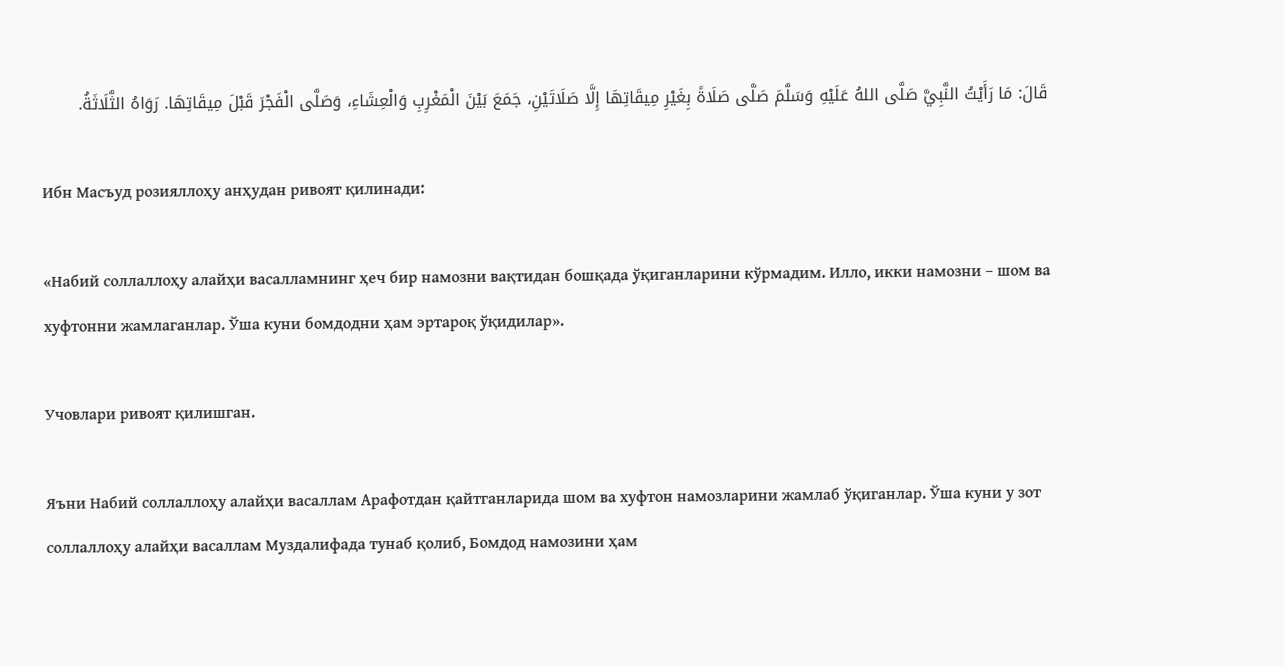قَالَ: مَا رَأَيْتُ النَّبِيَّ صَلَّى اللهُ عَلَيْهِ وَسَلَّمَ صَلَّى صَلَاةً بِغَيْرِ مِيقَاتِهَا إِلَّا صَلَاتَيْنِ، جَمَعَ بَيْنَ الْمَغْرِبِ وَالْعِشَاءِ، وَصَلَّى الْفَجْرَ قَبْلَ مِيقَاتِهَا. رَوَاهُ الثَّلَاثَةُ.

Ибн Масъуд розияллоҳу анҳудан ривоят қилинади:

«Набий соллаллоҳу алайҳи васалламнинг ҳеч бир намозни вақтидан бошқада ўқиганларини кўрмадим. Илло, икки намозни – шом ва хуфтонни жамлаганлар. Ўша куни бомдодни ҳам эртароқ ўқидилар».

Учовлари ривоят қилишган.

Яъни Набий соллаллоҳу алайҳи васаллам Арафотдан қайтганларида шом ва хуфтон намозларини жамлаб ўқиганлар. Ўша куни у зот соллаллоҳу алайҳи васаллам Муздалифада тунаб қолиб, Бомдод намозини ҳам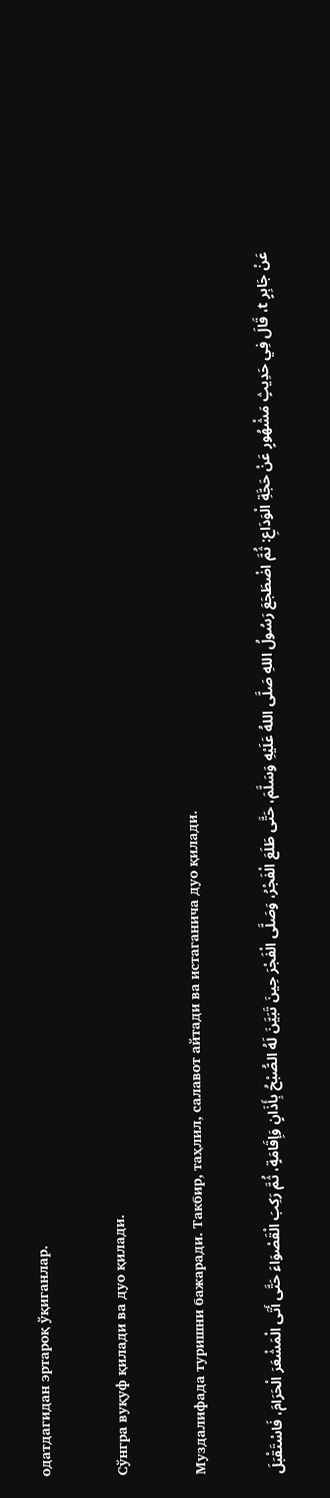одатдагидан эртароқ ўқиганлар.

Сўнгра вуқуф қилади ва дуо қилади.

Муздалифада туришни бажаради. Такбир, таҳлил, салавот айтади ва истаганича дуо қилади.

عَنْ جَابِرٍ t، قَالَ فِي حَدِيثٍ مَشْهُورٍ عَنْ حَجَّةِ الْوَدَاعِ: ثُمَّ اضْطَجَعَ رَسُولُ اللهِ صَلَّى اللهُ عَلَيْهِ وَسَلَّمَ، حَتَّى طَلَعَ الْفَجْرُ، وَصَلَّى الْفَجْرَ حِينَ تَبَيَّنَ لَهُ الصُّبْحُ بِأَذَانٍ وَإِقَامَةٍ، ثُمَّ رَكِبَ الْقَصْوَاءَ حَتَّى أَتَى الْمَشْعَرَ الْحَرَامَ، فَاسْتَقْبَلَ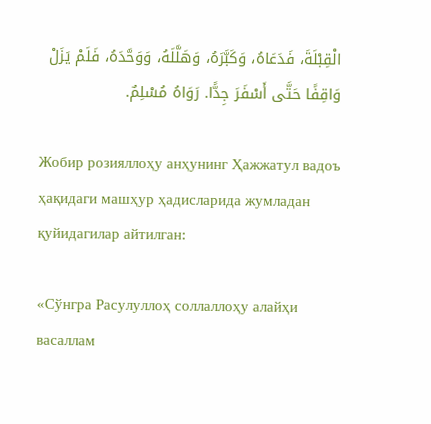الْقِبْلَةَ، فَدَعَاهُ، وَكَبَّرَهُ، وَهَلَّلَهُ، وَوَحَّدَهُ، فَلَمْ يَزَلْ وَاقِفًا حَتَّى أَسْفَرَ جِدًّا. رَوَاهُ مُسْلِمٌ.

Жобир розияллоҳу анҳунинг Ҳажжатул вадоъ ҳақидаги машҳур ҳадисларида жумладан қуйидагилар айтилган:

«Сўнгра Расулуллоҳ соллаллоҳу алайҳи васаллам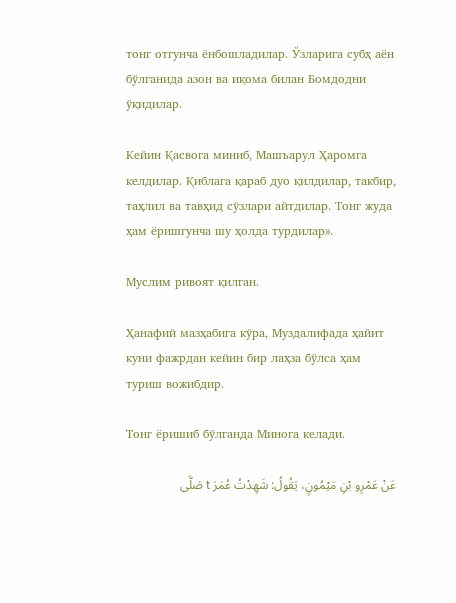тонг отгунча ёнбошладилар. Ўзларига субҳ аён бўлганида азон ва иқома билан Бомдодни ўқидилар.

Кейин Қасвога миниб, Машъарул Ҳаромга келдилар. Қиблага қараб дуо қилдилар, такбир, таҳлил ва тавҳид сўзлари айтдилар. Тонг жуда ҳам ёришгунча шу ҳолда турдилар».

Муслим ривоят қилган.

Ҳанафий мазҳабига кўра, Муздалифада ҳайит куни фажрдан кейин бир лаҳза бўлса ҳам туриш вожибдир.

Тонг ёришиб бўлганда Минога келади.

عَنْ عَمْرِو بْنِ مَيْمُونٍ، يَقُولُ: شَهِدْتُ عُمَرَ t صَلَّى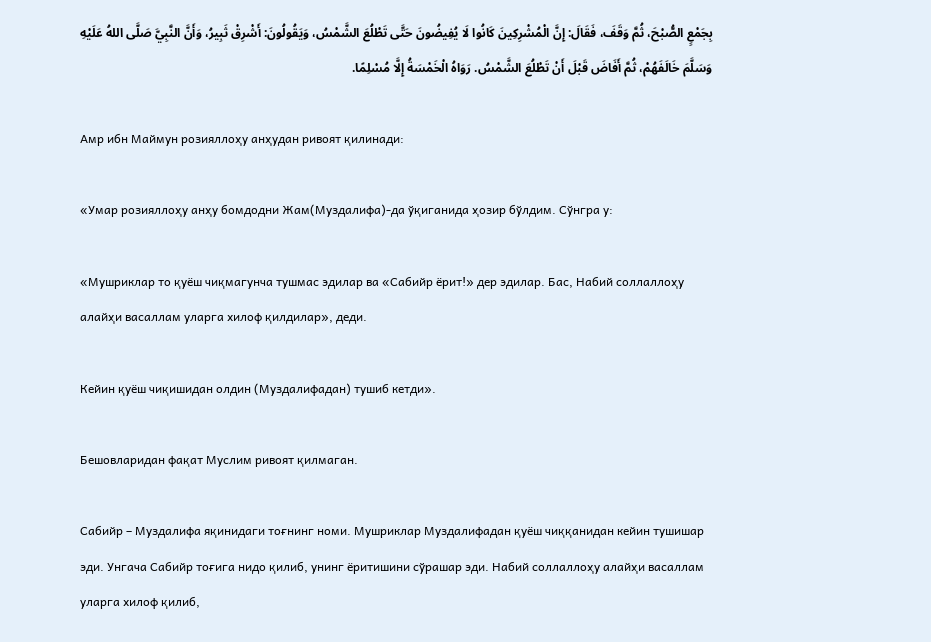بِجَمْعٍ الصُّبْحَ، ثُمَّ وَقَفَ، فَقَالَ: إِنَّ الْمُشْرِكِينَ كَانُوا لَا يُفِيضُونَ حَتَّى تَطْلُعَ الشَّمْسُ، وَيَقُولُونَ: أَشْرِقْ ثَبِيرُ، وَأَنَّ النَّبِيَّ صَلَّى اللهُ عَلَيْهِ وَسَلَّمَ خَالَفَهُمْ، ثُمَّ أَفَاضَ قَبْلَ أَنْ تَطْلُعَ الشَّمْسُ. رَوَاهُ الْخَمْسَةُ إِلَّا مُسْلِمًا.

Амр ибн Маймун розияллоҳу анҳудан ривоят қилинади:

«Умар розияллоҳу анҳу бомдодни Жам(Муздалифа)-да ўқиганида ҳозир бўлдим. Сўнгра у:

«Мушриклар то қуёш чиқмагунча тушмас эдилар ва «Сабийр ёрит!» дер эдилар. Бас, Набий соллаллоҳу алайҳи васаллам уларга хилоф қилдилар», деди.

Кейин қуёш чиқишидан олдин (Муздалифадан) тушиб кетди».

Бешовларидан фақат Муслим ривоят қилмаган.

Сабийр – Муздалифа яқинидаги тоғнинг номи. Мушриклар Муздалифадан қуёш чиққанидан кейин тушишар эди. Унгача Сабийр тоғига нидо қилиб, унинг ёритишини сўрашар эди. Набий соллаллоҳу алайҳи васаллам уларга хилоф қилиб,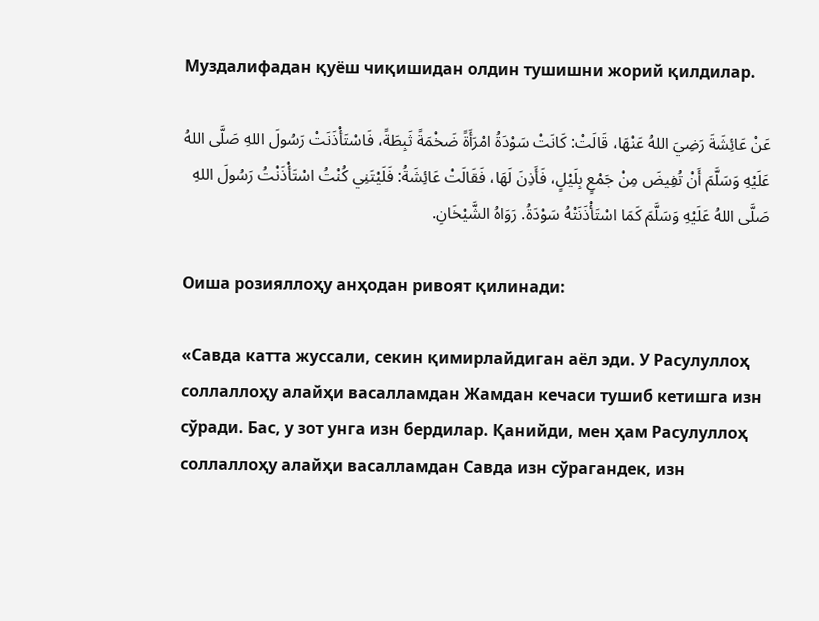Муздалифадан қуёш чиқишидан олдин тушишни жорий қилдилар.

عَنْ عَائِشَةَ رَضِيَ اللهُ عَنْهَا، قَالَتْ: كَانَتْ سَوْدَةُ امْرَأَةً ضَخْمَةً ثَبِطَةً، فَاسْتَأْذَنَتْ رَسُولَ اللهِ صَلَّى اللهُ عَلَيْهِ وَسَلَّمَ أَنْ تُفِيضَ مِنْ جَمْعٍ بِلَيْلٍ، فَأَذِنَ لَهَا، فَقَالَتْ عَائِشَةُ: فَلَيْتَنِي كُنْتُ اسْتَأْذَنْتُ رَسُولَ اللهِ صَلَّى اللهُ عَلَيْهِ وَسَلَّمَ كَمَا اسْتَأْذَنَتْهُ سَوْدَةُ. رَوَاهُ الشَّيْخَانِ.

Оиша розияллоҳу анҳодан ривоят қилинади:

«Савда катта жуссали, секин қимирлайдиган аёл эди. У Расулуллоҳ соллаллоҳу алайҳи васалламдан Жамдан кечаси тушиб кетишга изн сўради. Бас, у зот унга изн бердилар. Қанийди, мен ҳам Расулуллоҳ соллаллоҳу алайҳи васалламдан Савда изн сўрагандек, изн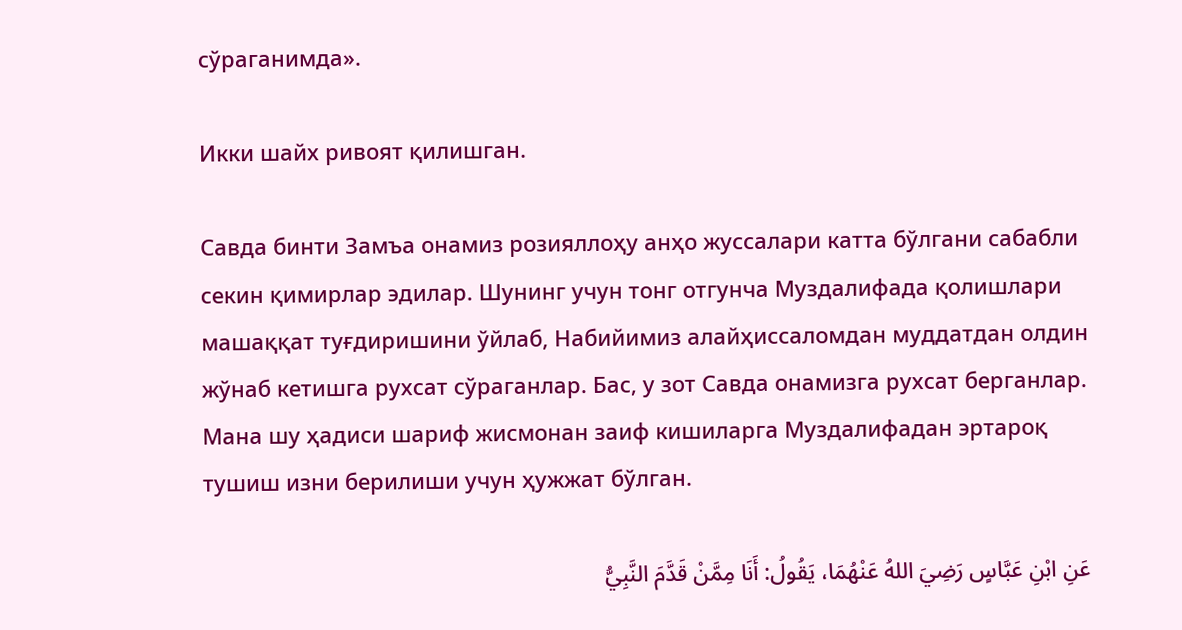сўраганимда».

Икки шайх ривоят қилишган.

Савда бинти Замъа онамиз розияллоҳу анҳо жуссалари катта бўлгани сабабли секин қимирлар эдилар. Шунинг учун тонг отгунча Муздалифада қолишлари машаққат туғдиришини ўйлаб, Набийимиз алайҳиссаломдан муддатдан олдин жўнаб кетишга рухсат сўраганлар. Бас, у зот Савда онамизга рухсат берганлар. Мана шу ҳадиси шариф жисмонан заиф кишиларга Муздалифадан эртароқ тушиш изни берилиши учун ҳужжат бўлган.

عَنِ ابْنِ عَبَّاسٍ رَضِيَ اللهُ عَنْهُمَا، يَقُولُ: أَنَا مِمَّنْ قَدَّمَ النَّبِيُّ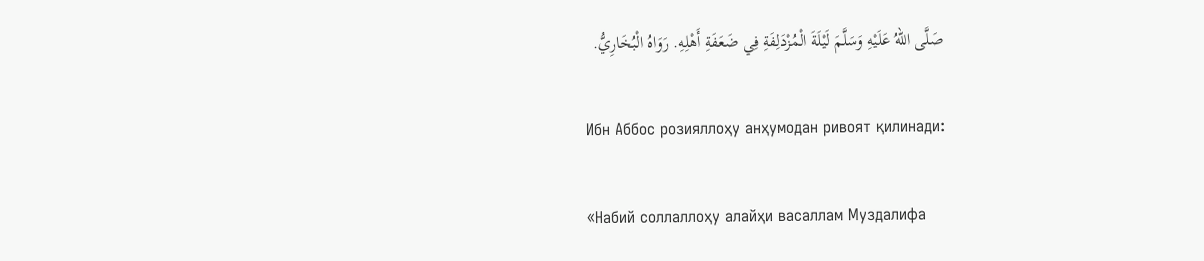صَلَّى اللهُ عَلَيْهِ وَسَلَّمَ لَيْلَةَ الْمُزْدَلِفَةِ فِي ضَعَفَةِ أَهْلِهِ. رَوَاهُ الْبُخَارِيُّ.

Ибн Аббос розияллоҳу анҳумодан ривоят қилинади:

«Набий соллаллоҳу алайҳи васаллам Муздалифа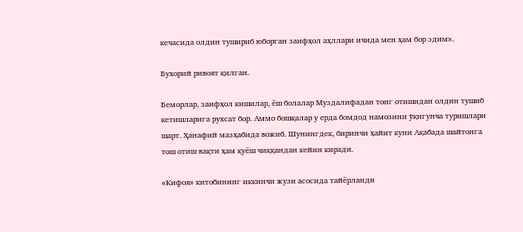кечасида олдин тушириб юборган заифҳол аҳллари ичида мен ҳам бор эдим».

Бухорий ривоят қилган.

Беморлар, заифҳол кишилар, ёш болалар Муздалифадан тонг отишидан олдин тушиб кетишларига рухсат бор. Аммо бошқалар у ерда бомдод намозини ўқигунча туришлари шарт. Ҳанафий мазҳабида вожиб. Шунингдек, биринчи ҳайит куни Ақабада шайтонга тош отиш вақти ҳам қуёш чиққандан кейин киради.

«Кифоя» китобининг иккинчи жузи асосида тайёрланди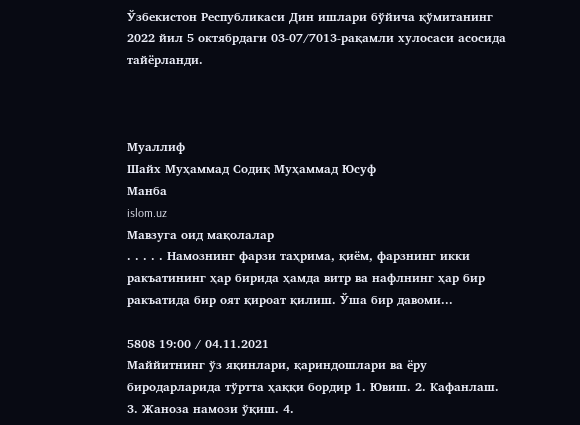Ўзбекистон Республикаси Дин ишлари бўйича қўмитанинг 2022 йил 5 октябрдаги 03-07/7013-рақамли хулосаси асосида тайёрланди.



Муаллиф
Шайх Муҳаммад Содиқ Муҳаммад Юсуф
Манба
islom.uz
Мавзуга оид мақолалар
. . . . . Намознинг фарзи таҳрима, қиём, фарзнинг икки ракъатининг ҳар бирида ҳамда витр ва нафлнинг ҳар бир ракъатида бир оят қироат қилиш. Ўша бир давоми...

5808 19:00 / 04.11.2021
Маййитнинг ўз яқинлари, қариндошлари ва ёру биродарларида тўртта ҳаққи бордир 1. Ювиш. 2. Кафанлаш. 3. Жаноза намози ўқиш. 4.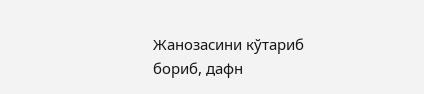Жанозасини кўтариб бориб, дафн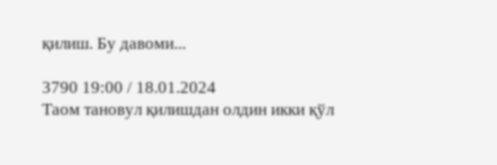қилиш. Бу давоми...

3790 19:00 / 18.01.2024
Таом тановул қилишдан олдин икки қўл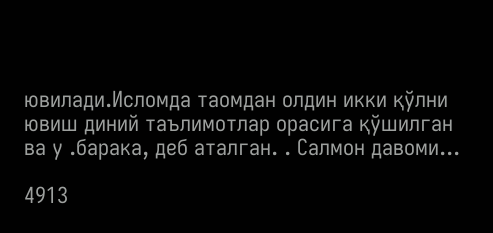ювилади.Исломда таомдан олдин икки қўлни ювиш диний таълимотлар орасига қўшилган ва у .барака, деб аталган. . Салмон давоми...

4913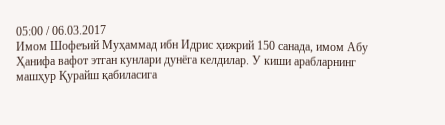05:00 / 06.03.2017
Имом Шофеъий Муҳаммад ибн Идрис ҳижрий 150 санада, имом Абу Ҳанифа вафот этган кунлари дунёга келдилар. У киши арабларнинг машҳур Қурайш қабиласига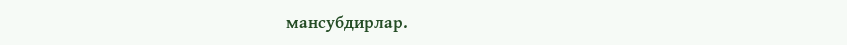мансубдирлар.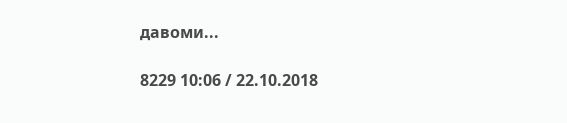давоми...

8229 10:06 / 22.10.2018